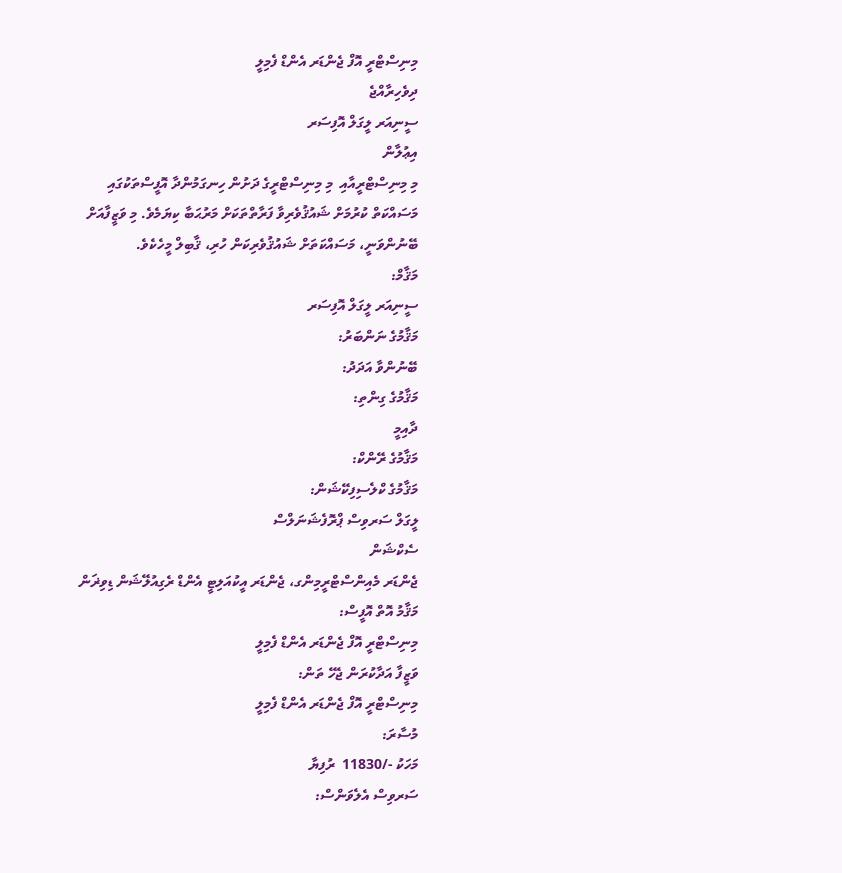މިނިސްޓްރީ އޮފް ޖެންޑަރ އެންޑް ފެމިލީ
ދިވެހިރާއްޖެ
ސީނިއަރ ލީގަލް އޮފިސަރ
އިޢުލާން
މި މިނިސްޓްރީއާއި  މި މިނިސްޓްރީގެ ދަށުން ހިނގަމުންދާ އޮފީސްތަކުގައި މަސައްކަތް ކުރުމަށް ޝައުޤުވެރިވާ ފަރާތްތަކަށް މަރުޙަބާ ކިޔަމެވެ. މި ވަޒީފާއަށް ބޭނުންވަނީ، މަސައްކަތަށް ޝައުޤުވެރިކަން ހުރި، ޤާބިލް މީހެކެވެ.
މަޤާމް:
ސީނިއަރ ލީގަލް އޮފިސަރ
މަޤާމުގެ ނަންބަރު:
ބޭނުންވާ އަދަދު:
މަޤާމުގެ ގިންތި:
ދާއިމީ
މަޤާމުގެ ރޭންކް:
މަޤާމުގެ ކްލެސިފިކޭޝަން:
ލީގަލް ސަރވިސް ޕްރޮފެޝަނަލްސް
ސެކްޝަން
ޖެންޑަރ މެއިންސްޓްރީމިންގ، ޖެންޑަރ އީކުއަލިޓީ އެންޑް ރެގިއުލޭޝަން ޑިވިޜަން
މަޤާމު އޮތް އޮފީސް:
މިނިސްޓްރީ އޮފް ޖެންޑަރ އެންޑް ފެމިލީ
ވަޒީފާ އަދާކުރަން ޖެހޭ ތަން:
މިނިސްޓްރީ އޮފް ޖެންޑަރ އެންޑް ފެމިލީ
މުސާރަ:
މަހަކު -/11830  ރުފިޔާ
ސަރވިސް އެލެވަންސް: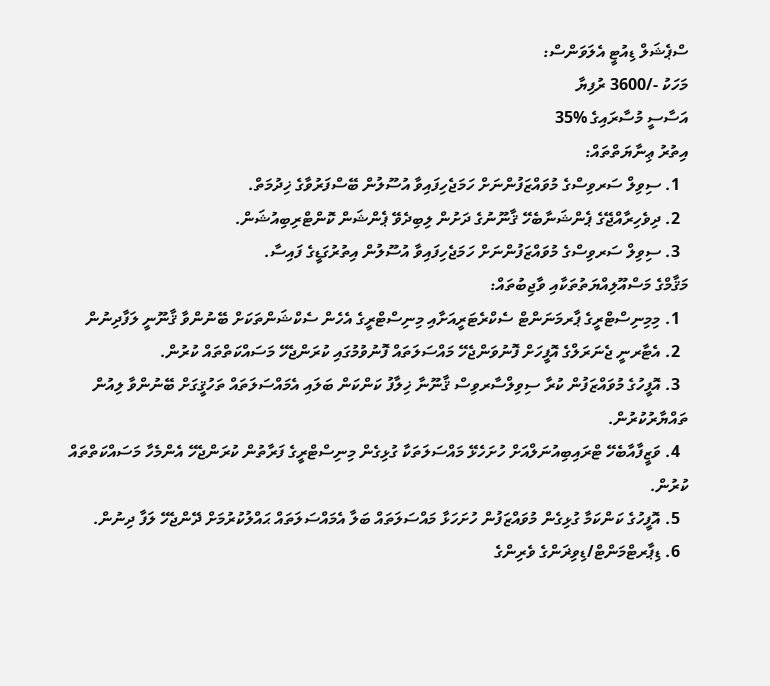ސްޕެޝަލް ޑިއުޓީ އެލަވަންސް:
މަހަކު -/3600 ރުފިޔާ
އަސާސީ މުސާރައިގެ %35
އިތުރު ޢިނާޔަތްތައް:
  1. ސިވިލް ސަރވިސްގެ މުވައްޒަފުންނަށް ހަމަޖެހިފައިވާ އުސޫލުން ބޭސްފަރުވާގެ ޚިދުމަތް.
  2. ދިވެހިރާއްޖޭގެ ޕެންޝަނާބެހޭ ޤާނޫނުގެ ދަށުން ލިބިދެވޭ ޕެންޝަން ކޮންޓްރިބިއުޝަން.
  3. ސިވިލް ސަރވިސްގެ މުވައްޒަފުންނަށް ހަމަޖެހިފައިވާ އުސޫލުން އިތުރުގަޑީގެ ފައިސާ.
މަޤާމްގެ މަސްއޫލިއްޔަތުތަކާއި ވާޖިބުތައް:
  1. މިމިނިސްޓްރީގެ ޕާރމަނަންޓް ސެކްރެޓަރީއަށާއި މިނިސްޓްރީގެ އެހެން ސެކްޝަންތަކަށް ބޭނުންވާ ޤާނޫނީ ލަފާދިނުން
  2. އެޓާރނީ ޖެނަރަލްގެ އޮފީހަށް ފޮނުވަންޖެހޭ މައްސަލަތައް ފޮނުވުމުގައި ކުރަންޖެހޭ މަސައްކަތްތައް ކުރުން.
  3. އޮފީހުގެ މުވައްޒަފުން ކުރާ ސިވިލްސާރވިސް ޤާނޫނާ ޚިލާފު ކަންކަން ބަލައި އެމައްސަލަތައް ތަހުޤީގަށް ބޭނުންވާ ލިއުން ތައްޔާރުކުރުން.
  4. ވަޒީފާއާބެހޭ ޓްރައިބިއުނަލްއަށް ހުށަހެޅޭ މައްސަލަތަކާ ގުޅިގެން މިނިސްޓްރީގެ ފަރާތުން ކުރަންޖެހޭ އެންމެހާ މަސައްކަތްތައް ކުރުން.
  5. އޮފީހުގެ ކަންކަމާ ގުޅިގެން މުވައްޒަފުން ހުށަހަޅާ މައްސަލަތައް ބަލާ އެމައްސަލަތައް ޙައްލުކުރުމަށް ދޭންޖެހޭ ލަފާ ދިނުން.
  6. ޑިޕާރޓްމަންޓް/ޑިވިޜަންގެ ވެރިންގެ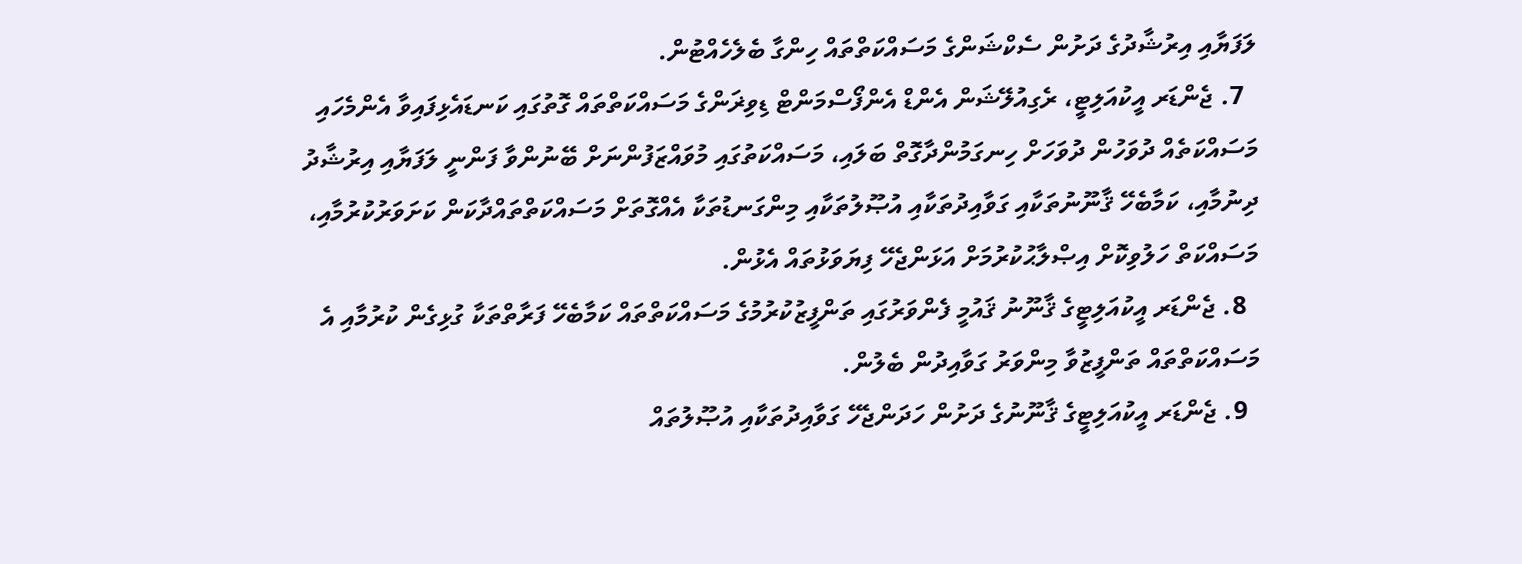ލަފަޔާއި އިރުޝާދުގެ ދަށުން ސެކްޝަންގެ މަސައްކަތްތައް ހިންގާ ބެލެހެއްޓުން.
  7. ޖެންޑަރ އީކުއަލިޓީ، ރެގިއުލޭޝަން އެންޑް އެންފޯސްމަންޓް ޑިވިޜަންގެ މަސައްކަތްތައް ގޮތުގައި ކަނޑައެޅިފައިވާ އެންމެހައި މަސައްކަތެއް ދުވަހުން ދުވަހަށް ހިނގަމުންދާގޮތް ބަލައި، މަސައްކަތުގައި މުވައްޒަފުންނަށް ބޭނުންވާ ފަންނީ ލަފަޔާއި އިރުޝާދު ދިނުމާއި، ކަމާބެހޭ ޤާނޫނުތަކާއި ގަވާއިދުތަކާއި އުޞޫލުތަކާއި މިންގަނޑުތަކާ އެއްގޮތަށް މަސައްކަތްތައްދާކަން ކަށަވަރުކުރުމާއި، މަސައްކަތް ހަލުވިކޮށް އިޞްލާޙުކުރުމަށް އަޅަންޖެހޭ ފިޔަވަޅުތައް އެޅުން.
  8. ޖެންޑަރ އީކުއަލިޓީގެ ޤާނޫނު ޤައުމީ ފެންވަރުގައި ތަންފީޒުކުރުމުގެ މަސައްކަތްތައް ކަމާބެހޭ ފަރާތްތަކާ ގުޅިގެން ކުރުމާއި އެ މަސައްކަތްތައް ތަންފީޒުވާ މިންވަރު ގަވާއިދުން ބެލުން.
  9. ޖެންޑަރ އީކުއަލިޓީގެ ޤާނޫނުގެ ދަށުން ހަދަންޖެހޭ ގަވާއިދުތަކާއި އުޞޫލުތައް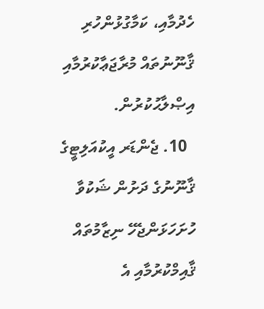ހެދުމާއި، ކަމާގުޅުންހުރި ޤާނޫނުތައް މުރާޖަޢާކުރުމާއި އިޞްލާޙުކުރުން.
  10. ޖެންޑަރ އީކުއަލިޓީގެ ޤާނޫނުގެ ދަށުން ޝަކުވާ ހުށަހަޅަންޖެހޭ ނިޒާމުތައް ޤާއިމްކުރުމާއި އެ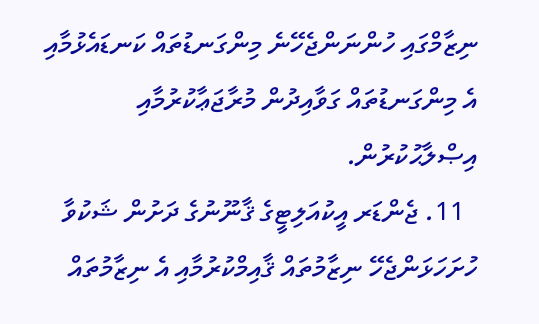ނިޒާމްގައި ހުންނަންޖެހޭނެ މިންގަނޑުތައް ކަނޑައެޅުމާއި އެ މިންގަނޑުތައް ގަވާއިދުން މުރާޖަޢާކުރުމާއި އިޞްލާޙުކުރުން.
  11. ޖެންޑަރ އީކުއަލިޓީގެ ޤާނޫނުގެ ދަށުން ޝަކުވާ ހުށަހަޅަންޖެހޭ ނިޒާމުތައް ޤާއިމްކުރުމާއި އެ ނިޒާމުތައް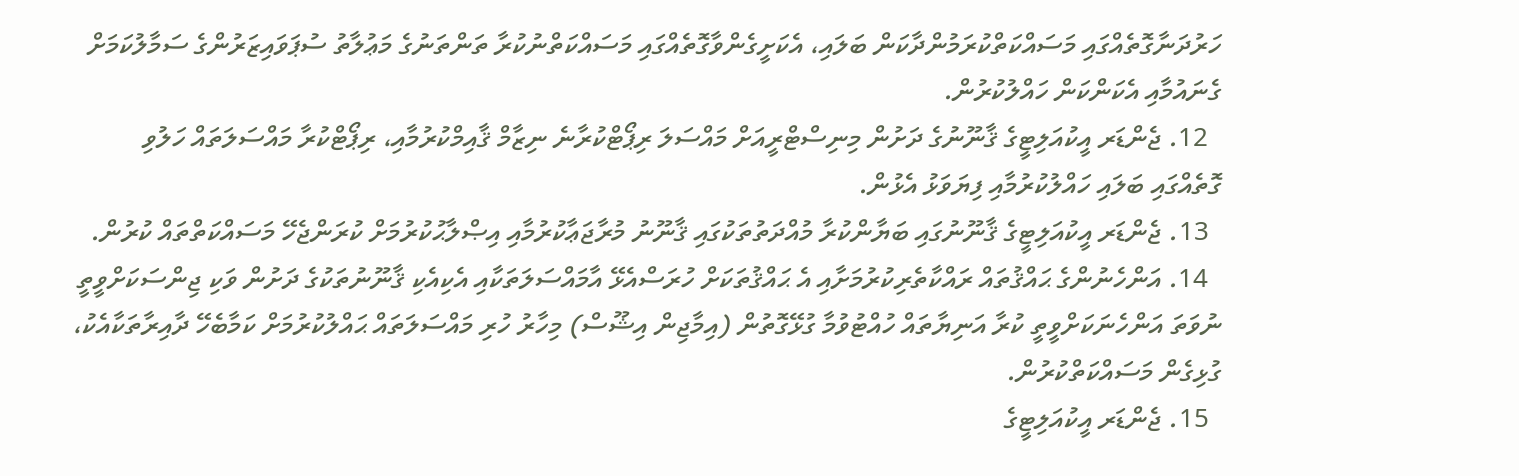ހަރުދަނާގޮތެއްގައި މަސައްކަތްކުރަމުންދާކަން ބަލައި، އެކަށީގެންވާގޮތެއްގައި މަސައްކަތްނުކުރާ ތަންތަނުގެ މަޢުލާތު ސުޕަވައިޒަރުންގެ ސަމާލުކަމަށް ގެނައުމާއި އެކަންކަން ހައްލުކުރުން.
  12. ޖެންޑަރ އީކުއަލިޓީގެ ޤާނޫނުގެ ދަށުން މިނިސްޓްރީއަށް މައްސަލަ ރިޕޯޓްކުރާނެ ނިޒާމް ޤާއިމްކުރުމާއި، ރިޕޯޓްކުރާ މައްސަލަތައް ހަލުވި ގޮތެއްގައި ބަލައި ހައްލުކުރުމާއި ފިޔަވަޅު އެޅުން.
  13. ޖެންޑަރ އީކުއަލިޓީގެ ޤާނޫނުގައި ބަޔާންކުރާ މުއްދަތުތަކުގައި ޤާނޫނު މުރާޖަޢާކުރުމާއި އިޞްލާޙުކުރުމަށް ކުރަންޖެހޭ މަސައްކަތްތައް ކުރުން.
  14. އަންހެނުންގެ ޙައްޤުތައް ރައްކާތެރިކުރުމަށާއި އެ ޙައްޤުތަކަށް ހުރަސްއެޅޭ އާމައްސަލަތަކާއި އެކިއެކި ޤާނޫނުތަކުގެ ދަށުން ވަކި ޖިންސަކަށްވީތީ ނުވަތަ އަންހެނަކަށްވީތީ ކުރާ އަނިޔާތައް ހުއްޓުވުމާ ގުޅޭގޮތުން (އިމާޖިން އިޝޫސް) މިހާރު ހުރި މައްސަލަތައް ޙައްލުކުރުމަށް ކަމާބެހޭ ދާއިރާތަކާއެކު، ގުޅިގެން މަސައްކަތްކުރުން.
  15. ޖެންޑަރ އީކުއަލިޓީގެ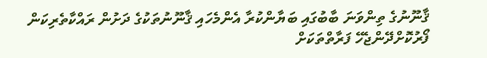ޤާނޫނުގެ ތިންވަނަ ބާބުގައި ބަޔާންކުރާ އެންމެހައި ޤާނޫނުތަކުގެ ދަށުން ރައްކާތެރިކަން ފޯރުކޮށްދޭންޖެހޭ ފަރާތްތަކަށް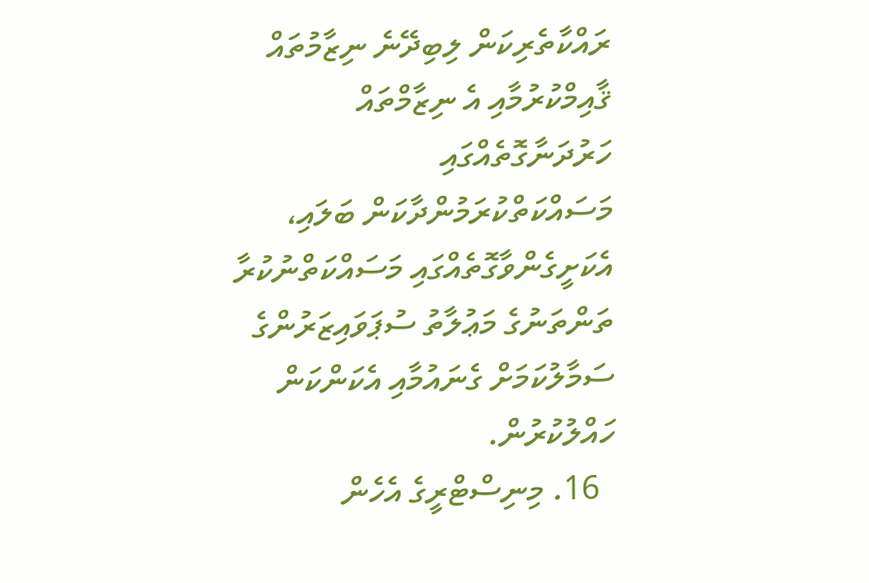ރައްކާތެރިކަން ލިބިދޭނެ ނިޒާމުތައް ޤާއިމްކުރުމާއި އެ ނިޒާމްތައް ހަރުދަނާގޮތެއްގައި މަސައްކަތްކުރަމުންދާކަން ބަލައި، އެކަށީގެންވާގޮތެއްގައި މަސައްކަތްނުކުރާ ތަންތަނުގެ މަޢުލާތު ސުޕަވައިޒަރުންގެ ސަމާލުކަމަށް ގެނައުމާއި އެކަންކަން ހައްލުކުރުން.
  16. މިނިސްޓްރީގެ އެހެން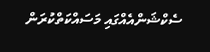ސެކްޝަންއެއްގައި މަސައްކަތްކުރަން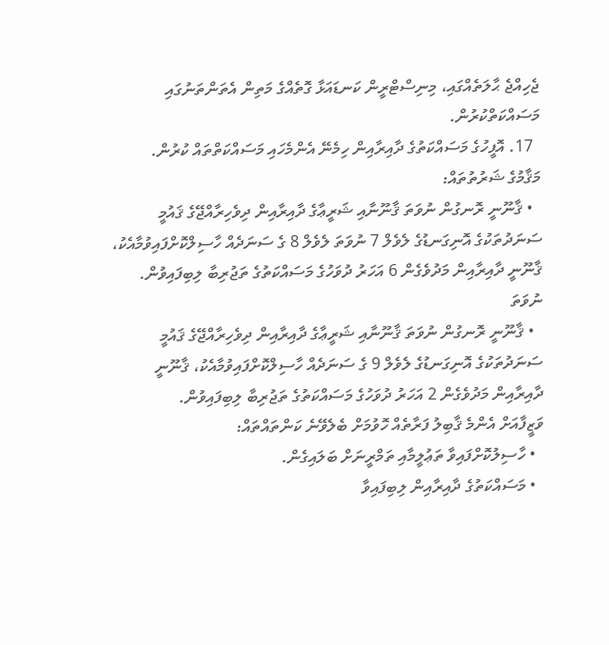ޖެހިއްޖެ ޙާލަތެއްގައި، މިނިސްޓްރީން ކަނޑައަޅާ ގޮތެއްގެ މަތިން އެތަންތަނުގައި މަސައްކަތްކުރުން.
  17. އޮފީހުގެ މަސައްކަތުގެ ދާއިރާއިން ހިމެނޭ އެންމެހައި މަސައްކަތްތައް ކުރުން.
މަޤާމުގެ ޝަރުތުތައް:
  • ޤާނޫނީ ރޮނގުން ނުވަތަ ޤާނޫނާއި ޝަރީޢާގެ ދާއިރާއިން ދިވެހިރާއްޖޭގެ ޤައުމީ ސަނަދުތަކުގެ އޮނިގަނޑުގެ ލެވެލް 7 ނުވަތަ ލެވެލް 8 ގެ ސަނަދެއް ހާސިލްކޮށްފައިވުމާއެކު، ޤާނޫނީ ދާއިރާއިން މަދުވެގެން 6 އަހަރު ދުވަހުގެ މަސައްކަތުގެ ތަޖުރިބާ ލިބިފައިވުން.
ނުވަތަ
  • ޤާނޫނީ ރޮނގުން ނުވަތަ ޤާނޫނާއި ޝަރީޢާގެ ދާއިރާއިން ދިވެހިރާއްޖޭގެ ޤައުމީ ސަނަދުތަކުގެ އޮނިގަނޑުގެ ލެވެލް 9 ގެ ސަނަދެއް ހާސިލްކޮށްފައިވުމާއެކު، ޤާނޫނީ ދާއިރާއިން މަދުވެގެން 2 އަހަރު ދުވަހުގެ މަސައްކަތުގެ ތަޖުރިބާ ލިބިފައިވުން.
ވަޒީފާއަށް އެންމެ ޤާބިލު ފަރާތެއް ހޮވުމަށް ބެލެވޭނެ ކަންތައްތައް:
  • ހާސިލުކޮށްފައިވާ ތަޢުލީމާއި ތަމްރީނަށް ބަލައިގެން.
  • މަސައްކަތުގެ ދާއިރާއިން ލިބިފައިވާ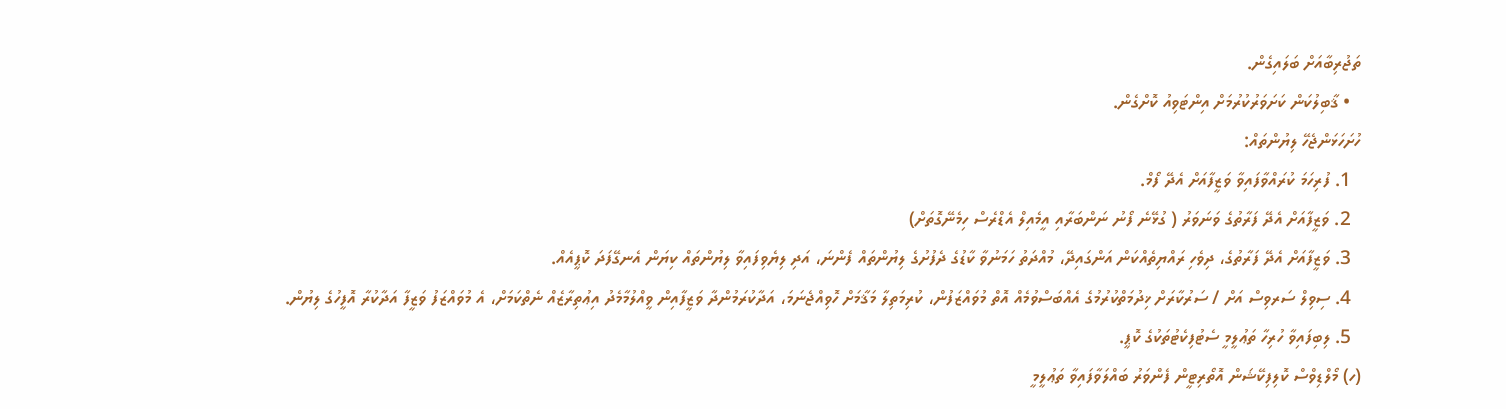ތަޖުރިބާއަށް ބަލައިގެން.
  • ޤާބިލުކަން ކަށަވަރުކުރުމަށް އިންޓަވިއު ކޮށްގެން.
ހުށަހަޅަންޖެހޭ ލިޔުންތައް:
  1. ފުރިހަމަ ކުރައްވާފައިވާ ވަޒީފާއަށް އެދޭ ފޯމް.
  2. ވަޒީފާއަށް އެދޭ ފަރާތުގެ ވަނަވަރު ( ގުޅޭނެ ފޯނު ނަންބަރާއި އީމެއިލް އެޑްރެސް ހިމެނޭގޮތަށް)
  3. ވަޒީފާއަށް އެދޭ ފަރާތުގެ، ދިވެހި ރައްޔިތެއްކަން އަންގައިދޭ، މުއްދަތު ހަމަނުވާ ކާޑުގެ ދެފުށުގެ ލިޔުންތައް ފެންނަ، އަދި ލިޔެވިފައިވާ ލިޔުންތައް ކިޔަން އެނގޭފަދަ ކޮޕީއެއް.
  4. ސިވިލް ސަރވިސް އަށް / ސަރުކާރަށް ޚިދުމަތްކުރުމުގެ އެއްބަސްވުމެއް އޮތް މުވައްޒަފުން، ކުރިމަތިލާ މަޤާމަށް ހޮވިއްޖެނަމަ، އަދާކުރަމުންދާ ވަޒީފާއިން ވީއްލުމާމެދު އިޢުތިރާޒެއް ނެތްކަމަށް، އެ މުވައްޒަފު ވަޒީފާ އަދާކުރާ އޮފީހުގެ ލިޔުން.
  5. ލިބިފައިވާ ހުރިހާ ތަޢުލީމީ ސެޓުފިކެޓުތަކުގެ ކޮޕީ.
(ހ) މޯލްޑިވްސް ކޮލިފިކޭޝަން އޮތޯރިޓީން ފެންވަރު ބައްލަވާފައިވާ ތަޢުލީމީ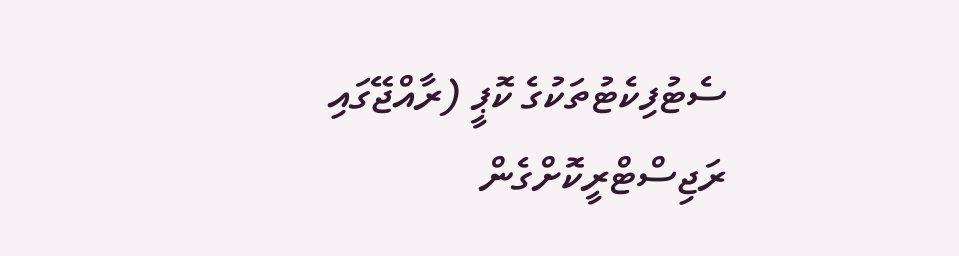ސެޓުފިކެޓުތަކުގެ ކޮޕީ (ރާއްޖޭގައި ރަޖިސްޓްރީކޮށްގެން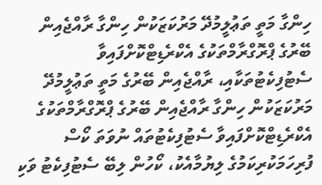ހިންގާ މަތީ ތަޢުލީމުދޭ މަރުކަޒަކުން ހިންގާ ރާއްޖެއިން ބޭރުގެ ޕްރޮގްރާމްތަކުގެ އެކްރެޑިޓްކޮށްފައިވާ ސެޓުފިކެޓުތަކާއި، ރާއްޖެއިން ބޭރުގެ މަތީ ތަޢުލީމުދޭ މަރުކަޒަކުން ހިންގާ ރާއްޖެއިން ބޭރުގެ ޕްރޮގްރާމްތަކުގެ އެކްރެޑިޓްކޮށްފައިވާ ސެޓުފިކެޓުތައް ނުވަތަ ކޯސް ފުރިހަމަކުރިކަމުގެ ލިޔުމާއެކު، ކޯހުން ލިބޭ ސެޓުފިކެޓު ވަކި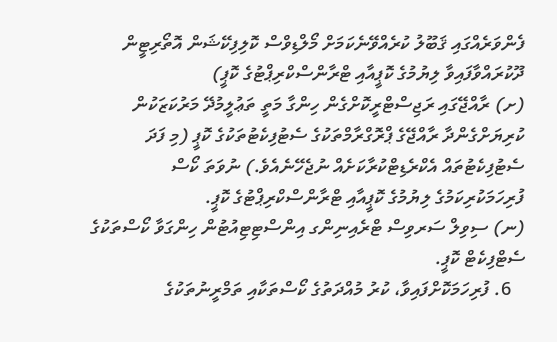ފެންވަރެއްގައި ޤަބޫލު ކުރެއްވޭނެކަމަށް މޯލްޑިވްސް ކޮލިފިކޭޝަން އޮތޯރިޓީން ދޫކުރައްވާފައިވާ ލިޔުމުގެ ކޮޕީއާއި ޓްރާންސްކްރިޕްޓުގެ ކޮޕީ)
(ށ) ރާއްޖޭގައި ރަޖިސްޓްރީކޮށްގެން ހިންގާ މަތީ ތަޢުލީމުދޭ މަރުކަޒަކުން ކުރިޔަށްގެންދާ ރާއްޖޭގެ ޕްރޮގްރާމްތަކުގެ ސެޓުފިކެޓުތަކުގެ ކޮޕީ (މި ފަދަ ސެޓުފިކެޓުތައް އެކްރެޑިޓްކުރާކަށެއް ނުޖެހޭނެއެވެ.) ނުވަތަ ކޯސް ފުރިހަމަކުރިކަމުގެ ލިޔުމުގެ ކޮޕީއާއި ޓްރާންސްކްރިޕްޓުގެ ކޮޕީ.
(ނ) ސިވިލް ސަރވިސް ޓްރެއިނިންގ އިންސްޓިޓިއުޓުން ހިންގަވާ ކޯސްތަކުގެ ސެޓްފިކެޓް ކޮޕީ.
   6. ފުރިހަމަކޮށްފައިވާ، ކުރު މުއްދަތުގެ ކޯސްތަކާއި ތަމްރީނުތަކުގެ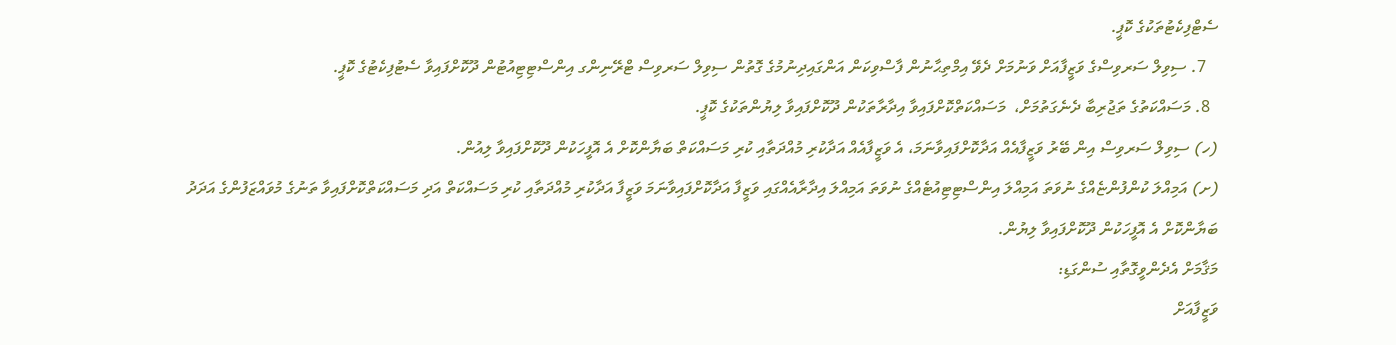ސެޓްފިކެޓުތަކުގެ ކޮޕީ.
   7. ސިވިލް ސަރވިސްގެ ވަޒީފާއަށް ވަނުމަށް ދެވޭ އިމްތިޙާނުން ފާސްވިކަން އަންގައިދިނުމުގެ ގޮތުން ސިވިލް ސަރވިސް ޓްރޭނިންގ އިންސްޓިޓިއުޓުން ދޫކޮށްފައިވާ ސެޓުފިކެޓުގެ ކޮޕީ.
  8. މަސައްކަތުގެ ތަޖުރިބާ ދެނެގަތުމަށް،  މަސައްކަތްކޮށްފައިވާ އިދާރާތަކުން ދޫކޮށްފައިވާ ލިޔުންތަކުގެ ކޮޕީ.
(ހ) ސިވިލް ސަރވިސް އިން ބޭރު ވަޒީފާއެއް އަދާކޮށްފައިވާނަމަ، އެ ވަޒީފާއެއް އަދާކުރި މުއްދަތާއި ކުރި މަސައްކަތް ބަޔާންކޮށް އެ އޮފީހަކުން ދޫކޮށްފައިވާ ލިއުން.
(ށ) އަމިއްލަ ކުންފުންޏެއްގެ ނުވަތަ އަމިއްލަ އިންސްޓިޓިއުޓެއްގެ ނުވަތަ އަމިއްލަ އިދާރާއެއްގައި ވަޒީފާ އަދާކޮށްފައިވާނަމަ ވަޒީފާ އަދާކުރި މުއްދަތާއި ކުރި މަސައްކަތް އަދި މަސައްކަތްކޮށްފައިވާ ތަނުގެ މުވައްޒަފުންގެ އަދަދު ބަޔާންކޮށް އެ އޮފީހަކުން ދޫކޮށްފައިވާ ލިޔުން.
މަޤާމަށް އެދެންވީގޮތާއި ސުންގަޑި:
ވަޒީފާއަށް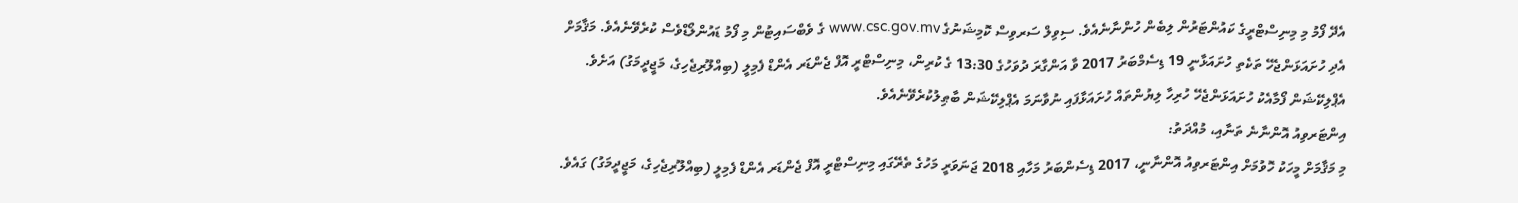އެދޭ ފޯމު މި މިނިސްޓްރީގެ ކައުންޓަރުން ލިބެން ހުންނާނެއެވެ. ސިވިލް ސަރވިސް ކޮމިޝަނުގެ www.csc.gov.mv ގެ ވެބްސައިޓުން މި ފޯމު ޑައުންލޯޑްވެސް ކުރެވޭނެއެވެ. މަޤާމަށް އެދި ހުށައަޅަންޖެހޭ ތަކެތި ހުށައަޅާނީ 19 ޑިސެމްބަރު 2017 ވާ އަންގާރަ ދުވަހުގެ 13:30 ގެ ކުރިން، މިނިސްޓްރީ އޮފް ޖެންޑަރ އެންޑް ފެމިލީ (ބިއްލޫރިޖެހިގެ، މަޖީދީމަގު) އަށެވެ. އެޕްލިކޭޝަން ފޯމާއެކު ހުށައަޅަންޖެހޭ ހުރިހާ ލިޔުންތައް ހުށައަޅާފައި ނުވާނަމަ އެޕްލިކޭޝަން ބާޠިލުކުރެވޭނެއެވެ.
އިންޓަރވިއު އޮންނާނެ ތަނާއި، މުއްދަތު:
މި މަޤާމަށް މީހަކު ހޮވުމަށް އިންޓަރވިއު އޮންނާނީ، 2017 ޑިސެންބަރު މަހާއި 2018 ޖަނަވަރީ މަހުގެ ތެރޭގައި މިނިސްޓްރީ އޮފް ޖެންޑަރ އެންޑް ފެމިލީ (ބިއްލޫރިޖެހިގެ، މަޖީދީމަގު) ގައެވެ.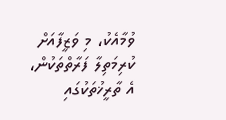ވުމާއެކު، މި ވަޒީފާއަށް ކުރިމަތިލާ ފަރާތްތަކުން، އެ ތާރީޚުތަކުގައި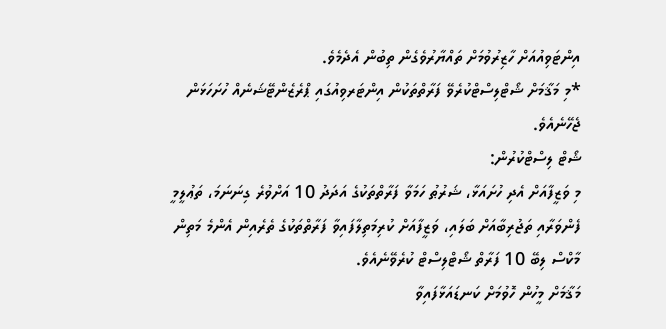އިންޓަވިއުއަށް ހާޒިރުވުމަށް ތައްޔާރުވެގެން ތިބުން އެދެމެވެ.
*މި މަޤާމަށް ޝޯޓްލިސްޓްކުރެވޭ ފަރާތްތަކުން އިންޓަރވިއުގައި ޕްރެޒެންޓޭޝަނެއް ހުށަހަޅަން ޖެހޭނެއެވެ.
ޝޯޓް ލިސްޓްކުރުން:
މި ވަޒީފާއަށް އެދި ހުށައަޅާ، ޝަރުޠު ހަމަވާ ފަރާތްތަކުގެ އަދަދު 10 އަށްވުރެ ގިނަނަމަ، ތަޢުލީމީ ފެންވަރާއި ތަޖުރިބާއަށް ބަލައި، ވަޒީފާއަށް ކުރިމަތިލާފައިވާ ފަރާތްތަކުގެ ތެރެއިން އެންމެ މަތިން މާކްސް ލިބޭ 10 ފަރާތް ޝޯޓްލިސްޓް ކުރެވޭނެއެވެ.
މަޤާމަށް މީހުން ހޮވުމަށް ކަނޑައަޅާފައިވާ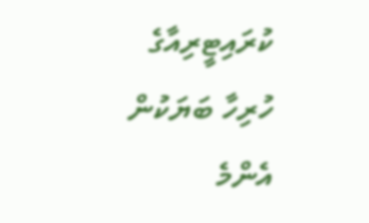ކުރައިޓީރިއާގެ ހުރިހާ ބަޔަކުން އެންމެ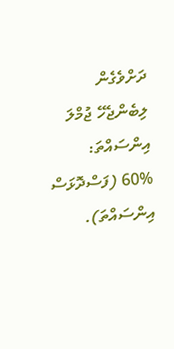ދަށްވެގެން ލިބެންޖެހޭ ޖުމްލަ އިންސައްތަ:
60% (ފަސްދޮޅަސް އިންސައްތަ).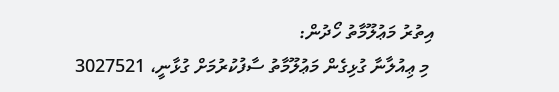އިތުރު މަޢުލޫމާތު ހޯދުން:
 މި ޢިއުލާނާ ގުޅިގެން މަޢުލޫމާތު ސާފުކުރުމަށް ގުޅާނީ، 3027521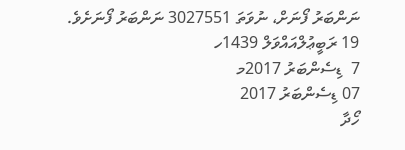ނަންބަރު ފޯނަށް، ނުވަތަ 3027551 ނަންބަރު ފޯނަށެވެ.
19 ރަބީޢުލްއައްވަލް 1439ހ
7  ޑިސެންބަރު 2017މ
07 ޑިސެންބަރު 2017
ހޯދާ